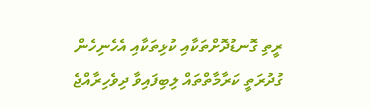ރީތި ގޮނޑުދޮށްތަކާއި ކުޅިތަކާއި އެހެނިހެން ގުދުރަތީ ކަރާމާތްތައް ލިބިފައިވާ ދިވެހިރާއްޖެ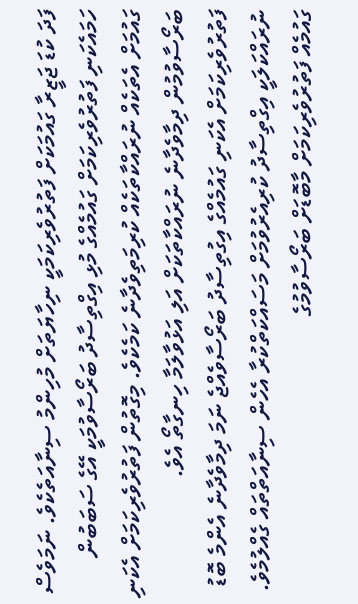ފަދަ ކުޑަ ޖަޒީރާ ގައުމަކަށް ފަތުރުވެރިކަމަކީ ނިހާޔަތަށް މުހިންމު ސިނާއަތެކެވެ. ނަމަވެސް ހަމައެކަނި ފަތުރުވެރިކަމަށް ގައުމެއްގެ މުޅި އިގްތިސާދު ބަރޯސާވުމަކީ އޭގެ ސަބަބުން ގައުމަށް އެތަކެއް ނުރައްކާތަކެއް ކުރިމަތިވެދާނެ ކަމެކެވެ. މިގޮތުން ފަތުރުވެރިކަމަށް އެކަނި ބަރޯސާވުމުން ދިމާވެދާނެ ނުރައްކާތަކަށް އަލި އަޅުވާލަމާ ހިނގާތޯ އެވެ.
ފަތުރުވެރިކަމަށް އެކަނި ގައުމެއްގެ އިގުތިސާދު ބަރޯސާވެއްޖެ ނަމަ ދިމާވެދާނެ އެންމެ ބޮޑު ނުރައްކަލަކީ އިގްތިސާދު ކުރިއެރުވުމަށް މަސައްކަތްކުރާ އެހެން ސިނާއަތްތައް ގެއްލުމެވެ. ގައުމެއް ފަތުރުވެރިކަމަށް މާބޮޑަށް ބަރޯސާވުމުގެ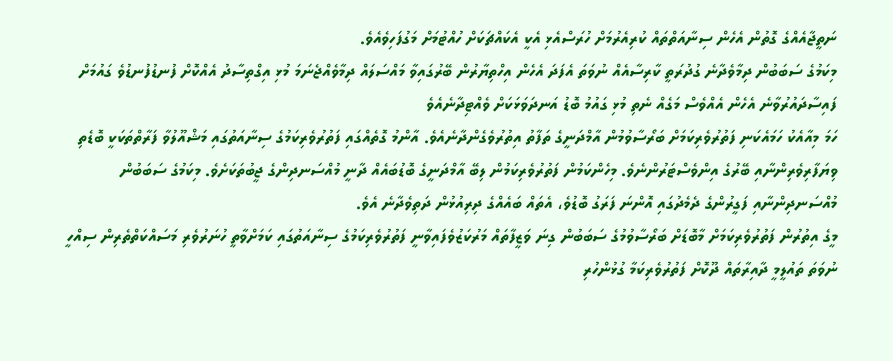ނަތީޖާއެއްގެ ގޮތުން އެހެން ސިނާއަތްތައް ކުރިއެރުމަށް ހުރަސްއެޅި އެކީ އެކައްޗަކަށް ހުއްޓުމަށް މަގުފަހިވެއެވެ.
މިކަމުގެ ސަބަބުން ދިމާވެދާނެ ގުދުރަތީ ކާރިސާއެއް ނުވަތަ އެފަދަ އެހެން އިހްތިޔާރުން ބޭރުގައިވާ މައްސަލައް ދިމާވެއްޖެނަމަ މުޅި އިގްތިސާދު އެއްކޮށް ފުނޑުފުނޑުވެ ގައުމަށް ފައިސާދައުރުވާނެ އެހެން އެއްވެސް މަގެއް ނެތި މުޅި ގައުމު ބޮޑު އަނދަވަޅަކަށް ވެއްޓިދާނެއެވެ
ހަމަ މިއާއެކު ހަމައެކަނި ފަތުރުވެރިކަމަށް ބަރޯސާވުމުން އާމްދަނީގެ ތަފާތު އިތުރުވެގެންދާނެއެވެ. އާންމު ގޮތެއްގައި ފަތުރުވެރިކަމުގެ ސިނާއަތުގައި މަޝްއޫލުވާ ފަރާތްތަކަކީ ބޮޑެތި ވިޔަފާރިވެރިންނާއި ބޭރުގެ އިންވެސްޓަރުންނެވެ. މިހެންކަމުން ފަތުރުވެރިކަމުން ލިބޭ އާމްދަނީގެ ބޮޑުބައެއް ދާނީ މުއްސަނދިންގެ ޖީބުތަކަށެވެ. މިކަމުގެ ސަބަބުން މުއްސަނދިންނާއި ފަގީރުންގެ ދެމެދުގައި އޮންނަ ފަރަގު ބޮޑުވެ، އެތައް ބައެއްގެ ދިރިއުޅުން ދަތިވެދާނެ އެވެ.
މީގެ އިތުރުން ފަތުރުވެރިކަމަށް މާބޮޑަށް ބަރޯސާވުމުގެ ސަބަބުން ގިނަ ވަޒީފާތައް މަރުކަޒުވެފައިވާނީ ފަތުރުވެރިކަމުގެ ސިނާއަތުގައި ކަމަށްވާތީ ހުނަރުވެރި މަސައްކަތްތެރިން ސިއްހީ ނުވަތަ ތައުލީމީ ދާއިރާތައް ދޫކޮށް ފަތުރުވެރިކަމާ ގުޅުންހުރި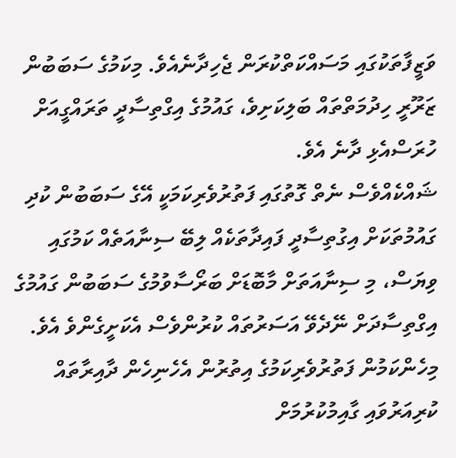ވަޒީފާތަކުގައި މަސައްކަތްކުރަން ޖެހިދާނެއެވެ. މިކަމުގެ ސަބަބުން ޒަރޫރީ ހިދުމަތްތައް ބަލިކަށިވެ، ގައުމުގެ އިގްތިސާދީ ތަރައްގީއަށް ހުރަސްއެޅި ދާނެ އެވެ.
ޝައްކެއްވެސް ނެތް ގޮތުގައި ފަތުރުވެރިކަމަކީ އޭގެ ސަބަބުން ކުދި ގައުމުތަކަށް އިގުތިސާދީ ފައިދާތަކެއް ލިބޭ ސިނާއަތެއް ކަމުގައި ވިޔަސް، މި ސިނާއަތަށް މާބޮޑަށް ބަރޯސާވުމުގެ ސަބަބުން ގައުމުގެ އިގްތިސާދަށް ނޭދެވޭ އަސަރުތައް ކުރުންވެސް އެކަށީގެންވެ އެވެ.
މިހެންކަމުން ފަތުރުވެރިކަމުގެ އިތުރުން އެހެނިހެން ދާއިރާތައް ކުރިއަރުވައި ގާއިމުކުރުމަށް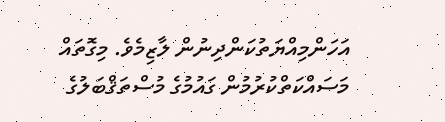އަހަންމިއްޔަތުކަންދިނުން ލާޒިމެވެ. މިގޮތައް މަސައްކަތްކުރުމުން ގައުމުގެ މުސްތަޤްބަލުގެ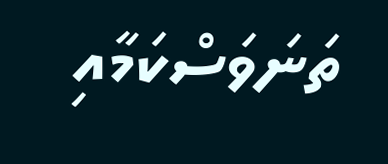ތަނަވަސްކަމާއި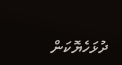ދުޅަހެޔޮކަން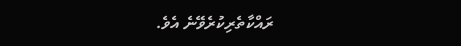ރައްކާތެރިކުރެވޭނެ އެވެ.